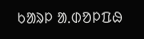ᱠᱟᱨᱞ ᱟᱹᱰᱚᱞᱯᱷ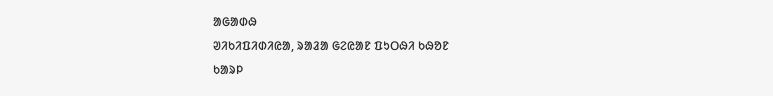ᱟᱜᱟᱰᱷ
ᱣᱤᱠᱤᱯᱤᱰᱤᱭᱟ, ᱨᱟᱲᱟ ᱜᱮᱭᱟᱱ ᱯᱩᱛᱷᱤ ᱠᱷᱚᱱ
ᱠᱟᱨᱞ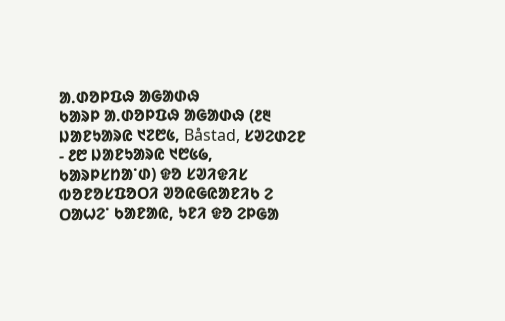ᱟᱹᱰᱚᱞᱯᱷ ᱟᱜᱟᱰᱷ
ᱠᱟᱨᱞ ᱟᱹᱰᱚᱞᱯᱷ ᱟᱜᱟᱰᱷ (᱒᱓ ᱡᱟᱱᱩᱟᱨᱭ ᱑᱗᱘᱕, Båstad, ᱥᱣᱮᱰᱮᱱ - ᱒᱘ ᱡᱟᱱᱩᱟᱨᱭ ᱑᱘᱕᱙, ᱠᱟᱨᱞᱥᱴᱟᱸᱰ) ᱫᱚ ᱥᱣᱤᱫᱤᱥ ᱵᱚᱱᱚᱥᱯᱚᱛᱤ ᱣᱚᱭᱜᱭᱟᱱᱤᱠ ᱮ ᱛᱟᱦᱮᱸ ᱠᱟᱱᱟᱭ, ᱩᱱᱤ ᱫᱚ ᱮᱞᱜᱟ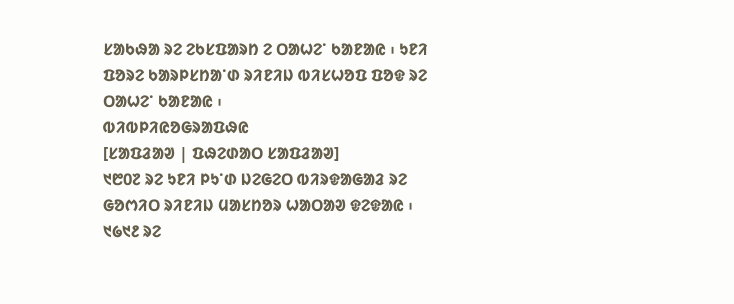ᱥᱟᱠᱷᱟ ᱨᱮ ᱮᱠᱥᱯᱟᱨᱴ ᱮ ᱛᱟᱦᱮᱸ ᱠᱟᱱᱟᱭ ᱾ ᱩᱱᱤ ᱯᱚᱨᱮ ᱠᱟᱨᱞᱥᱴᱟᱸᱰ ᱨᱤᱱᱤᱡ ᱵᱤᱥᱦᱚᱯ ᱯᱚᱫ ᱨᱮ ᱛᱟᱦᱮᱸ ᱠᱟᱱᱟᱭ ᱾
ᱵᱤᱵᱞᱤᱭᱚᱜᱨᱟᱯᱷᱭ
[ᱥᱟᱯᱲᱟᱣ | ᱯᱷᱮᱰᱟᱛ ᱥᱟᱯᱲᱟᱣ]
᱑᱘᱐᱗ ᱨᱮ ᱩᱱᱤ ᱞᱩᱸᱰ ᱡᱮᱜᱮᱛ ᱵᱤᱨᱫᱟᱜᱟᱲ ᱨᱮ ᱜᱚᱬᱤᱛ ᱨᱤᱱᱤᱡ ᱢᱟᱥᱴᱚᱨ ᱦᱟᱛᱟᱣ ᱫᱮᱫᱟᱭ ᱾ ᱑᱙᱑᱒ ᱨᱮ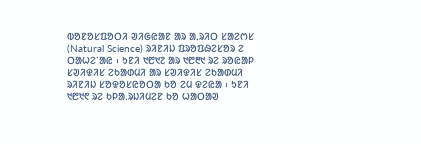ᱵᱚᱱᱚᱥᱯᱚᱛᱤ ᱣᱤᱜᱭᱟᱱ ᱟᱨ ᱟᱹᱨᱤᱛ ᱥᱟᱮᱬᱥ (Natural Science) ᱨᱤᱱᱤᱡ ᱯᱨᱚᱯᱷᱮᱥᱚᱨ ᱮ ᱛᱟᱦᱮᱸᱟᱭ ᱾ ᱩᱱᱤ ᱑᱘᱑᱗ ᱟᱨ ᱑᱘᱓᱑ ᱨᱮ ᱨᱚᱭᱟᱞ ᱥᱣᱤᱫᱤᱥ ᱮᱠᱟᱰᱢᱤ ᱟᱨ ᱥᱣᱤᱫᱤᱥ ᱮᱠᱟᱰᱢᱤ ᱨᱤᱱᱤᱡ ᱥᱚᱫᱚᱥᱭᱚᱛᱟ ᱠᱚ ᱮᱢ ᱫᱮᱭᱟ ᱾ ᱩᱱᱤ ᱑᱘᱑᱖ ᱨᱮ ᱠᱞᱟᱹᱨᱡᱤᱢᱮᱱ ᱠᱚ ᱦᱟᱛᱟᱣ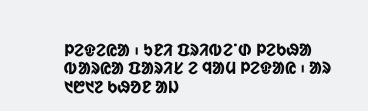ᱞᱮᱫᱮᱭᱟ ᱾ ᱩᱱᱤ ᱯᱨᱤᱵᱮᱸᱰ ᱞᱮᱠᱷᱟ ᱵᱟᱨᱭᱟ ᱯᱟᱨᱤᱥ ᱮ ᱧᱟᱢ ᱞᱮᱫᱟᱭ ᱾ ᱟᱨ ᱑᱘᱑᱗ ᱠᱷᱚᱱ ᱟᱡ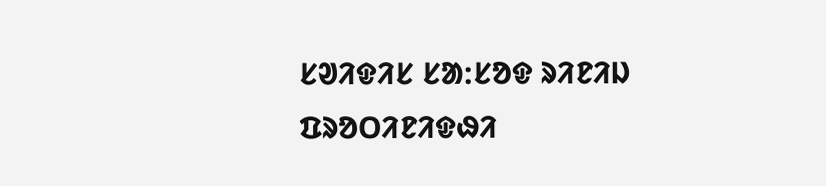ᱥᱣᱤᱫᱤᱥ ᱥᱟᱺᱥᱚᱫ ᱨᱤᱱᱤᱡ ᱯᱨᱚᱛᱤᱱᱤᱫᱷᱤ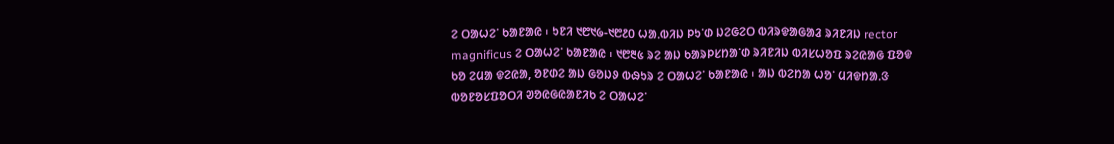ᱮ ᱛᱟᱦᱮᱸ ᱠᱟᱱᱟᱭ ᱾ ᱩᱱᱤ ᱑᱘᱑᱙-᱑᱘᱒᱐ ᱦᱟᱹᱵᱤᱡ ᱞᱩᱸᱰ ᱡᱮᱜᱮᱛ ᱵᱤᱨᱫᱟᱜᱟᱲ ᱨᱤᱱᱤᱡ rector magnificus ᱮ ᱛᱟᱦᱮᱸ ᱠᱟᱱᱟᱭ ᱾ ᱑᱘᱓᱕ ᱨᱮ ᱟᱡ ᱠᱟᱨᱞᱥᱴᱟᱸᱰ ᱨᱤᱱᱤᱡ ᱵᱤᱥᱦᱚᱯ ᱨᱮᱭᱟᱜ ᱯᱚᱫ ᱠᱚ ᱮᱢᱟ ᱫᱮᱭᱟ, ᱚᱱᱰᱮ ᱟᱡ ᱜᱚᱡᱽ ᱵᱷᱩᱨ ᱮ ᱛᱟᱦᱮᱸ ᱠᱟᱱᱟᱭ ᱾ ᱟᱡ ᱵᱮᱴᱟ ᱦᱚᱸ ᱢᱤᱫᱴᱟᱹᱝ ᱵᱚᱱᱚᱥᱯᱚᱛᱤ ᱣᱚᱭᱜᱭᱟᱱᱤᱠ ᱮ ᱛᱟᱦᱮᱸ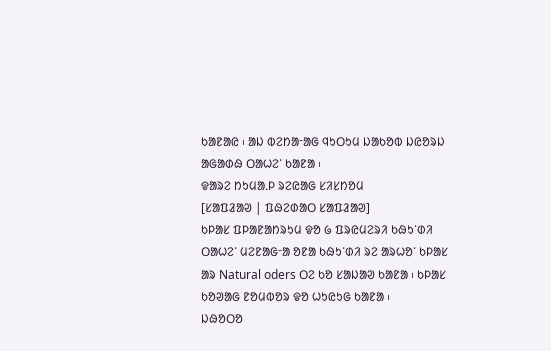ᱠᱟᱱᱟᱭ ᱾ ᱟᱡ ᱵᱮᱴᱟᱼᱟᱜ ᱧᱩᱛᱩᱢ ᱡᱟᱠᱚᱵ ᱡᱭᱚᱨᱡ ᱟᱜᱟᱰᱷ ᱛᱟᱦᱮᱸ ᱠᱟᱱᱟ ᱾
ᱫᱟᱨᱮ ᱴᱩᱢᱟᱹᱞ ᱨᱮᱭᱟᱜ ᱥᱤᱥᱴᱚᱢ
[ᱥᱟᱯᱲᱟᱣ | ᱯᱷᱮᱰᱟᱛ ᱥᱟᱯᱲᱟᱣ]
ᱠᱞᱟᱥ ᱯᱞᱟᱱᱟᱴᱨᱩᱢ ᱫᱚ ᱙ ᱯᱨᱭᱢᱮᱨᱤ ᱠᱷᱩᱸᱰᱤ ᱛᱟᱦᱮᱸ ᱢᱮᱱᱟᱜᱼᱟ ᱚᱱᱟ ᱠᱷᱩᱸᱰᱤ ᱨᱮ ᱟᱨᱦᱚᱸ ᱠᱞᱟᱥ ᱟᱨ Natural oders ᱛᱮ ᱠᱚ ᱥᱟᱡᱟᱣ ᱠᱟᱱᱟ ᱾ ᱠᱞᱟᱥ ᱠᱚᱣᱟᱜ ᱱᱚᱢᱵᱚᱨ ᱫᱚ ᱦᱩᱭᱩᱜ ᱠᱟᱱᱟ ᱾
ᱡᱷᱚᱛᱚ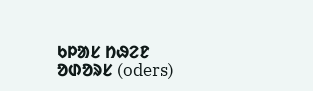ᱠᱞᱟᱥ ᱴᱷᱮᱱ ᱚᱰᱚᱨᱥ (oders)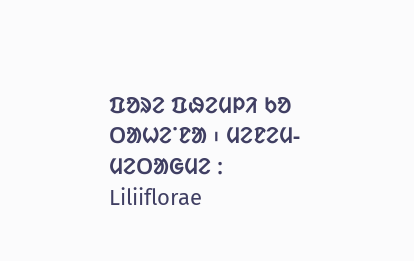ᱯᱚᱨᱮ ᱯᱷᱮᱢᱞᱤ ᱠᱚ ᱛᱟᱦᱮᱸᱱᱟ ᱾ ᱢᱮᱱᱮᱢ-ᱢᱮᱛᱟᱜᱢᱮ ᱺ Liliiflorae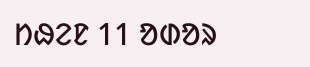ᱴᱷᱮᱱ 11 ᱚᱰᱚᱨ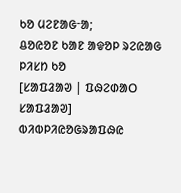ᱠᱚ ᱢᱮᱱᱟᱜᱼᱟ;
ᱪᱚᱭᱚᱱ ᱠᱟᱱ ᱟᱫᱚᱞ ᱨᱮᱭᱟᱜ ᱞᱤᱥᱴ ᱠᱚ
[ᱥᱟᱯᱲᱟᱣ | ᱯᱷᱮᱰᱟᱛ ᱥᱟᱯᱲᱟᱣ]
ᱵᱤᱵᱞᱤᱭᱚᱜᱨᱟᱯᱷᱭ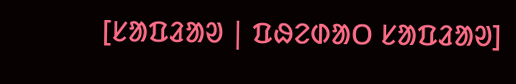[ᱥᱟᱯᱲᱟᱣ | ᱯᱷᱮᱰᱟᱛ ᱥᱟᱯᱲᱟᱣ]